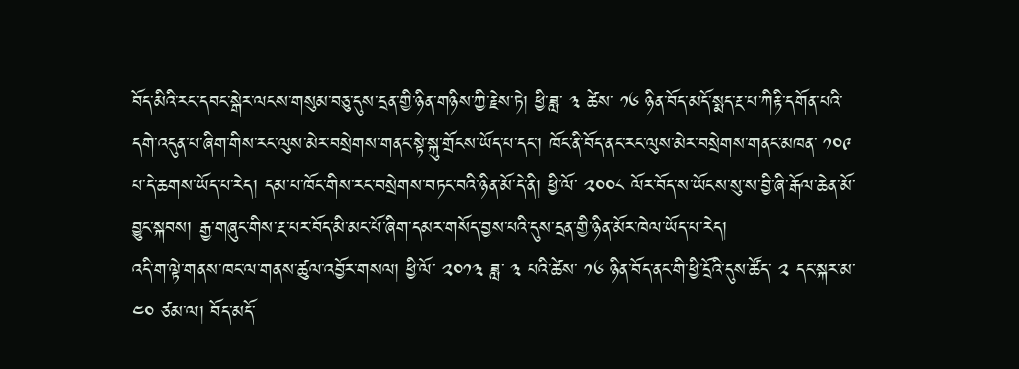བོད་མིའི་རང་དབང་སྒེར་ལངས་གསུམ་བཅུ་དུས་དྲན་གྱི་ཉིན་གཉིས་ཀྱི་རྗེས་ཏེ། ཕྱི་ཟླ་ ༣ ཚེས་ ༡༦ ཉིན་བོད་མདོ་སྨད་རྔ་པ་ཀིརྟི་དགོན་པའི་དགེ་འདུན་པ་ཞིག་གིས་རང་ལུས་མེར་བསྲེགས་གནང་སྟེ་སྐུ་གྲོངས་ཡོད་པ་དང་། ཁོང་ནི་བོད་ནང་རང་ལུས་མེར་བསྲེགས་གནང་མཁན་ ༡༠༩ པ་དེ་ཆགས་ཡོད་པ་རེད། དམ་པ་ཁོང་གིས་རང་བསྲེགས་བཏང་བའི་ཉིན་མོ་དེ་ནི། ཕྱི་ལོ་ ༢༠༠༨ ལོར་བོད་ས་ཡོངས་སུ་ས་བྱི་ཞི་རྒོལ་ཆེན་མོ་བྱུང་སྐབས། རྒྱ་གཞུང་གིས་རྔ་པར་བོད་མི་མང་པོ་ཞིག་དམར་གསོད་བྱས་པའི་དུས་དྲན་གྱི་ཉིན་མོར་ཁེལ་ཡོད་པ་རེད།
འདི་ག་ལྟེ་གནས་ཁང་ལ་གནས་ཚུལ་འབྱོར་གསལ། ཕྱི་ལོ་ ༢༠༡༣ ཟླ་ ༣ པའི་ཚེས་ ༡༦ ཉིན་བོད་ནང་གི་ཕྱི་དྲོའི་དུས་ཚོད་ ༢ དང་སྐར་མ་ ༤༠ ཙམ་ལ། བོད་མདོ་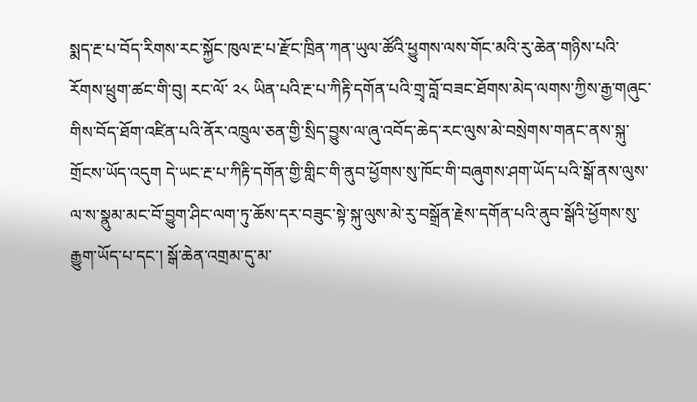སྨད་རྔ་པ་བོད་རིགས་རང་སྐྱོང་ཁུལ་རྔ་པ་རྫོང་ཁྲིན་ཀན་ཡུལ་ཚོའི་ཕྱུགས་ལས་གོང་མའི་རུ་ཆེན་གཉིས་པའི་རོགས་ཕྲུག་ཚང་གི་བུ། རང་ལོ་ ༢༨ ཡིན་པའི་རྔ་པ་ཀིརྟི་དགོན་པའི་གྲྭ་བློ་བཟང་ཐོགས་མེད་ལགས་ཀྱིས་རྒྱ་གཞུང་གིས་བོད་ཐོག་འཛིན་པའི་ནོར་འཁྲུལ་ཅན་གྱི་སྲིད་བྱུས་ལ་ཞུ་འབོད་ཆེད་རང་ལུས་མེ་བསྲེགས་གནང་ནས་སྐུ་གྲོངས་ཡོད་འདུག དེ་ཡང་རྔ་པ་ཀིརྟི་དགོན་གྱི་གླིང་གི་ནུབ་ཕྱོགས་སུ་ཁོང་གི་བཞུགས་ཤག་ཡོད་པའི་སྒོ་ནས་ལུས་ལ་ས་སྣུམ་མང་བོ་བྱུག་ཤིང་ལག་ཏུ་ཆོས་དར་བཟུང་སྟེ་སྐུ་ལུས་མེ་རུ་བསྒྲོན་རྗེས་དགོན་པའི་ནུབ་སྒོའི་ཕྱོགས་སུ་རྒྱུག་ཡོད་པ་དང་། སྒོ་ཆེན་འགྲམ་དུ་མ་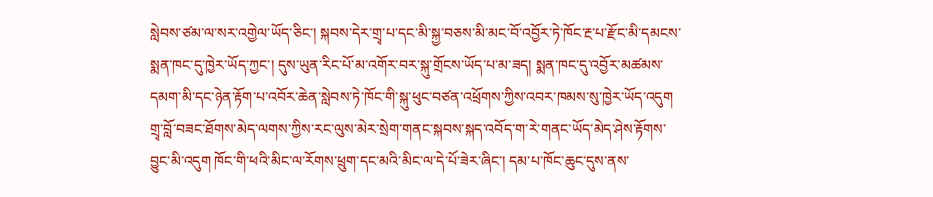སླེབས་ཙམ་ལ་སར་འགྱེལ་ཡོད་ཅིང་། སྐབས་དེར་གྲྭ་པ་དང་མི་སྐྱ་བཅས་མི་མང་བོ་འབྱོར་ཏེ་ཁོང་རྔ་པ་རྫོང་མི་དམངས་སྨན་ཁང་དུ་ཁྱེར་ཡོད་ཀྱང་། དུས་ཡུན་རིང་པོ་མ་འགོར་བར་སྐུ་གྲོངས་ཡོད་པ་མ་ཟད། སྨན་ཁང་དུ་འབྱོར་མཚམས་དམག་མི་དང་ཉེན་རྟོག་པ་འབོར་ཆེན་སླེབས་ཏེ་ཁོང་གི་སྐུ་ཕུང་བཙན་འཕྲོགས་ཀྱིས་འབར་ཁམས་སུ་ཁྱེར་ཡོད་འདུག
གྲྭ་བློ་བཟང་ཐོགས་མེད་ལགས་ཀྱིས་རང་ལུས་མེར་སྲེག་གནང་སྐབས་སྐད་འབོད་ག་རེ་གནང་ཡོད་མེད་ཤེས་རྟོགས་བྱུང་མི་འདུག ཁོང་གི་ཕའི་མིང་ལ་རོགས་ཕྲུག་དང་མའི་མིང་ལ་དེ་པོ་ཟེར་ཞིང་། དམ་པ་ཁོང་ཆུང་དུས་ནས་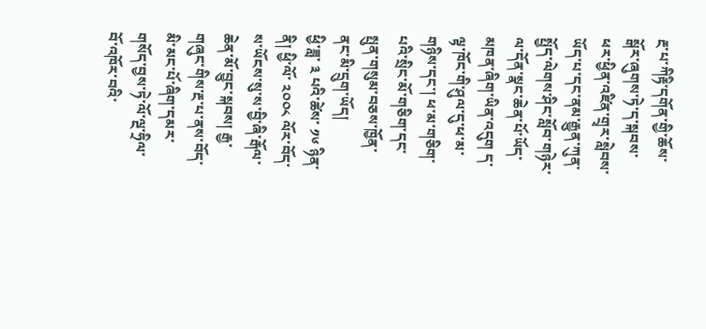རྔ་པ་ཀིརྟི་དགོན་གྱི་ཆོས་སྒོར་ཞུགས་ཏེ་ད་སྐབས་ཕར་ཕྱིན་འཛིན་གྲྭར་སླེབས་ཡོད་པ་དང་ནམ་རྒྱུན་ཀུན་སྤྱོད་ལེགས་ཤིང་སློབ་གཉེར་ལ་དོན་སྣང་ཆེན་པོ་ཡོད་མཁན་ཞིག་ཡིན་འདུག ད་ལྟ་ཁོང་གི་ཤུལ་དུ་ཕ་མ་གཉིས་དང་། ཕ་མ་གཅིག་པའི་སྲིང་མོ་གཅིག་དང་སྤུན་གསུམ་བཅས་ཁྱོན་ནང་མི་དྲུག་ཡོད།
ཕྱི་ཟླ་ ༣ པའི་ཚེས་ ༡༦ ཉིན་ནི། ཕྱི་ལོ་ ༢༠༠༨ ལོར་བོད་ས་ཡོངས་སུ་ས་བྱི་ཞི་རྒོལ་ཆེན་མོ་བྱུང་སྐབས། རྒྱ་གཞུང་གིས་རྔ་པ་ནས་བོད་མི་མང་པོ་ཞིག་དམར་གསོད་བྱས་ཏེ་ལོ་ལྔ་ཧྲིལ་བོ་འཁོར་བའི་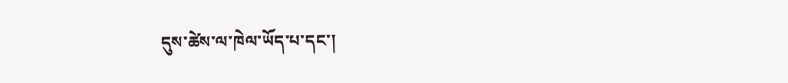དུས་ཚེས་ལ་ཁེལ་ཡོད་པ་དང་།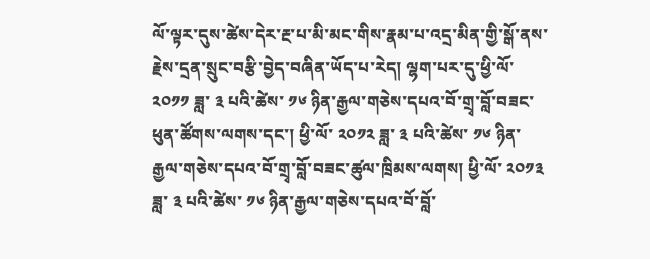ལོ་ལྟར་དུས་ཚེས་དེར་རྔ་པ་མི་མང་གིས་རྣམ་པ་འདྲ་མིན་གྱི་སྒོ་ནས་རྗེས་དྲན་སྲུང་བརྩི་བྱེད་བཞིན་ཡོད་པ་རེད། ལྷག་པར་དུ་ཕྱི་ལོ་ ༢༠༡༡ ཟླ་ ༣ པའི་ཚེས་ ༡༦ ཉིན་རྒྱལ་གཅེས་དཔའ་བོ་གྲྭ་བློ་བཟང་ཕུན་ཚོགས་ལགས་དང་། ཕྱི་ལོ་ ༢༠༡༢ ཟླ་ ༣ པའི་ཚེས་ ༡༦ ཉིན་རྒྱལ་གཅེས་དཔའ་བོ་གྲྭ་བློ་བཟང་ཚུལ་ཁྲིམས་ལགས། ཕྱི་ལོ་ ༢༠༡༣ ཟླ་ ༣ པའི་ཚེས་ ༡༦ ཉིན་རྒྱལ་གཅེས་དཔའ་བོ་བློ་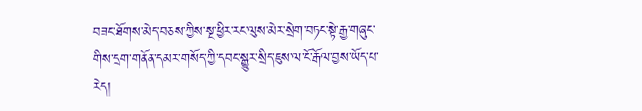བཟང་ཐོགས་མེད་བཅས་ཀྱིས་སྔ་ཕྱིར་རང་ལུས་མེར་སྲེག་བཏང་སྟེ་རྒྱ་གཞུང་གིས་དྲག་གནོན་དམར་གསོད་ཀྱི་དབང་སྒྱུར་སྲིད་ཇུས་ལ་ངོ་རྒོལ་བྱས་ཡོད་པ་རེད།